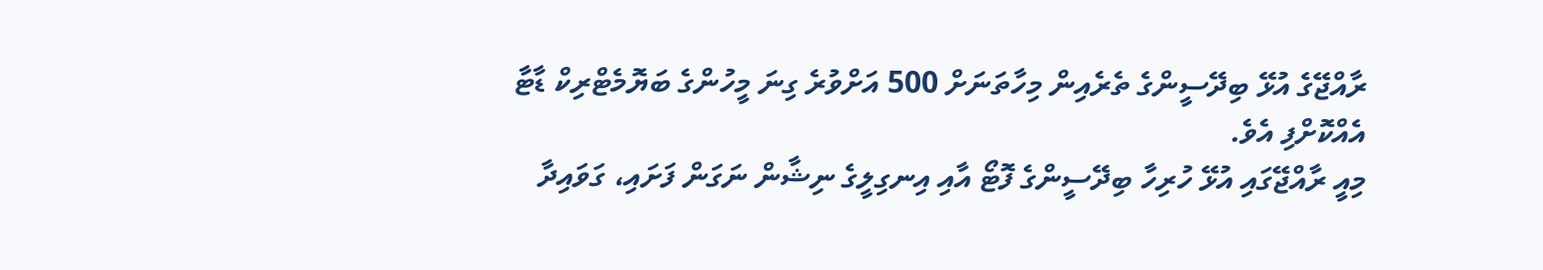ރާއްޖޭގެ އުޅޭ ބިދޭސީންގެ ތެރެއިން މިހާތަނަށް 500 އަށްވުރެ ގިނަ މީހުންގެ ބަޔޮމެޓްރިކް ޑާޓާ އެއްކޮށްފި އެވެ.
މިއީ ރާއްޖޭގައި އުޅޭ ހުރިހާ ބިދޭސީންގެ ފޮޓޯ އާއި އިނގިލީގެ ނިޝާން ނަގަން ފަށައި، ގަވައިދާ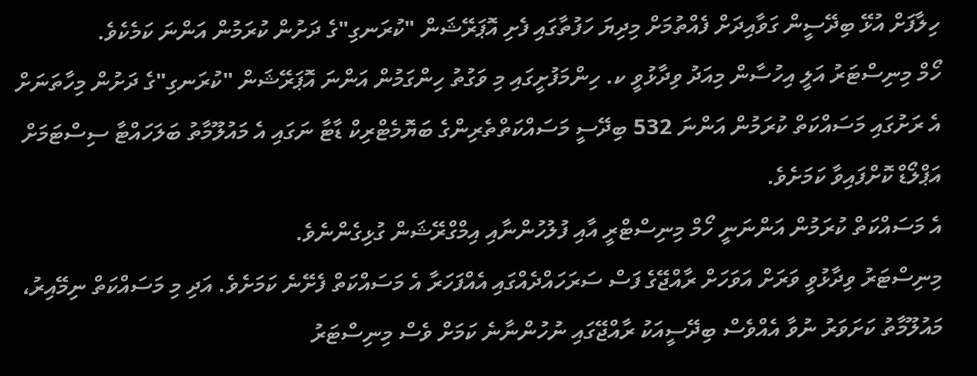ހިލާފަށް އުޅޭ ބިދޭސީން ގަވާއިދަށް ފެއްތުމަށް މިދިޔަ ހަފުތާގައި ފެށި އޮޕަރޭޝަން "ކުރަނގި"ގެ ދަށުން ކުރަމުން އަންނަ ކަމެކެވެ.
ހޯމް މިނިސްޓަރު އަލީ އިހުސާން މިއަދު ވިދާޅުވީ ކ. ހިންމަފުށީގައި މި ވަގުތު ހިންގަމުން އަންނަ އޮޕަރޭޝަން "ކުރަނގި"ގެ ދަށުން މިހާތަނަށް އެ ރަށުގައި މަސައްކަތް ކުރަމުން އަންނަ 532 ބިދޭސީ މަސައްކަތްތެރިންގެ ބަޔޮމެޓްރިކް ޑާޓާ ނަގައި އެ މައުލޫމާތު ބަލަހައްޓާ ސިސްޓަމަށް އަޕްލޯޑް ކޮށްފައިވާ ކަމަށެވެ.
އެ މަސައްކަތް ކުރަމުން އަންނަނީ ހޯމް މިނިސްޓްރީ އާއި ފުލުހުންނާއި އިމްގްރޭޝަން ގުޅިގެންނެވެ.
މިނިސްޓަރު ވިދާޅުވީ ވަރަށް އަވަހަށް ރާއްޖޭގެ ފަސް ސަރަހައްދެއްގައި އެއްފަހަރާ އެ މަސައްކަތް ފެށޭނެ ކަމަށެވެ. އަދި މި މަސައްކަތް ނިމޭއިރު، މައުލޫމާތު ކަށަވަރު ނުވާ އެއްވެސް ބިދޭސީއަކު ރާއްޖޭގައި ނުހުންނާނެ ކަމަށް ވެސް މިނިސްޓަރު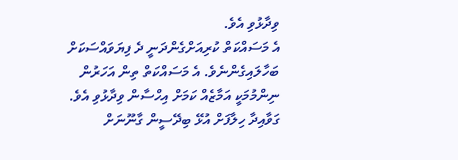ވިދާޅުވި އެވެ.
އެ މަސައްކަތް ކުރިއަށްގެންދަނީ ދެ ފިޔަވައްސަކަށް ބަހާލައިގެންނެވެ. އެ މަސައްކަތް ތިން އަހަރުން ނިންމުމަކީ އަމާޒެއް ކަމަށް އިހްސާން ވިދާޅުވި އެވެ.
ގަވާއިދާ ހިލާފަށް އުޅޭ ބިދޭސީން ގާނޫނަށް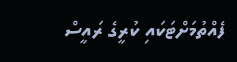ފެއްތުމަށްޓަކައި ކުރީގެ ރައީސް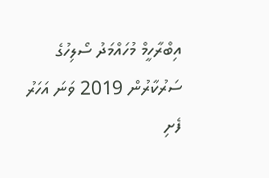އިބްރާހީމް މުހައްމަދު ސޯލިހުގެ ސަރުކާރުން 2019 ވަނަ އަހަރު ފެށި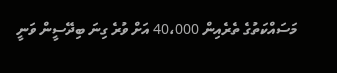މަސައްކަތުގެ ތެރެއިން 40،000 އަށް ވުރެ ގިނަ ބިދޭސީން ވަނީ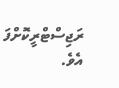ރަޖިސްޓްރީކޮށްފަ އެވެ.